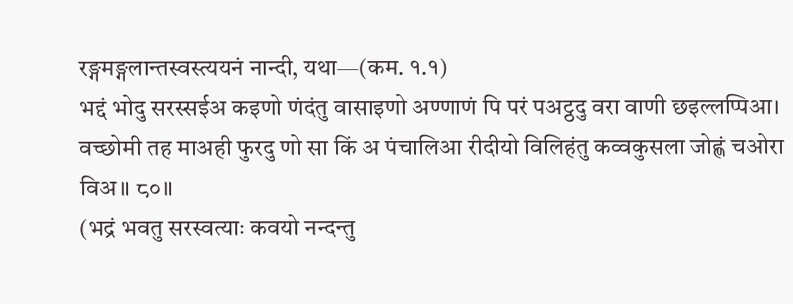रङ्गमङ्गलान्तस्वस्त्ययनं नान्दी, यथा—(कम. १.१)
भद्दं भोदु सरस्सईअ कइणो णंदंतु वासाइणो अण्णाणं पि परं पअट्ठदु वरा वाणी छइल्लप्पिआ।
वच्छोमी तह माअही फुरदु णो सा किं अ पंचालिआ रीदीयो विलिहंतु कव्वकुसला जोह्णं चओरा विअ॥ ८०॥
(भद्रं भवतु सरस्वत्याः कवयो नन्दन्तु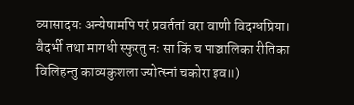व्यासादयः अन्येषामपि परं प्रवर्ततां वरा वाणी विदग्धप्रिया।
वैदर्भी तथा मागधी स्फुरतु नः सा किं च पाञ्चालिका रीतिका विलिहन्तु काव्यकुशला ज्योत्स्नां चकोरा इव॥)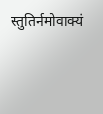स्तुतिर्नमोवाक्यं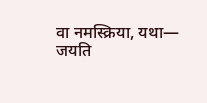वा नमस्क्रिया, यथा—
जयति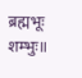ब्रह्मभूः शम्भुः॥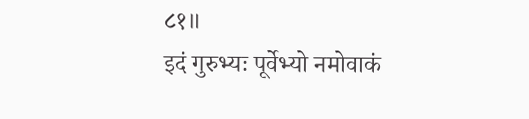८१॥
इदं गुरुभ्यः पूर्वेभ्यो नमोवाकं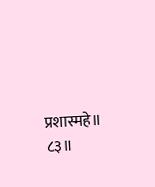प्रशास्महे॥ ८३॥